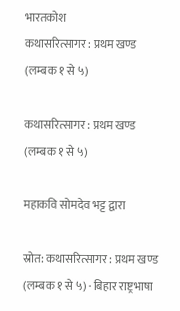भारतकोश
कथासरित्सागर : प्रथम खण्ड (लम्बक १ से ५)

कथासरित्सागर : प्रथम खण्ड (लम्बक १ से ५)

महाकवि सोमदेव भट्ट द्वारा

स्रोत: कथासरित्सागर : प्रथम खण्ड (लम्बक १ से ५) · बिहार राष्ट्रभाषा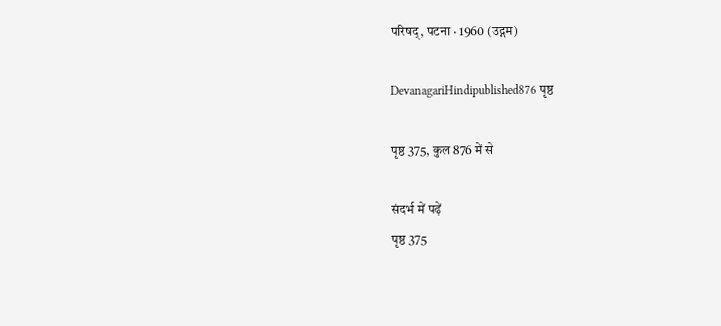परिषद्, पटना · 1960 (उद्गम)

DevanagariHindipublished876 पृष्ठ

पृष्ठ 375, कुल 876 में से

संदर्भ में पढ़ें
पृष्ठ 375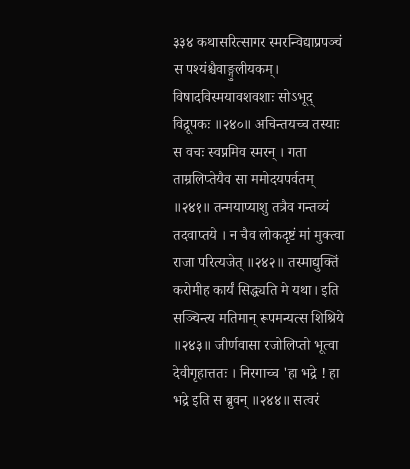३३४ कथासरित्सागर स्मरन्विद्याप्रपञ्चं स पश्यंश्चैवाङ्गुलीयकम्। विषादविस्मयावशवशाः सोऽभूद् विद्रूपकः ॥२४०॥ अचिन्तयच्च तस्याः स वचः स्वप्नमिव स्मरन् । गता ताम्रलिप्तेयैव सा ममोदयपर्वतम् ॥२४१॥ तन्मयाप्याशु तत्रैव गन्तव्यं तदवाप्तये । न चैव लोकदृष्टं मां मुक्त्वा राजा परित्यजेत् ॥२४२॥ तस्माद्युक्तिं करोमीह कार्यं सिद्ध्यति मे यथा। इति सञ्चिन्त्य मतिमान् रूपमन्यत्स शिश्रिये ॥२४३॥ जीर्णवासा रजोलिप्तो भूत्वा देवीगृहात्ततः । निरगाच्च 'हा भद्रे ! हा भद्रे इति स ब्रुवन् ॥२४४॥ सत्वरं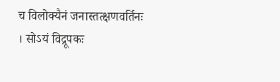च विलोक्यैनं जनास्तत्क्षणवर्तिनः । सोऽयं विद्रूपकः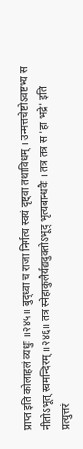प्राप्त इति कोलाहलं व्यधुः ॥२४५॥ बुद्ध्वा च राजा निर्गत्य स्वयं दृष्ट्वा तथाविधम् । उन्मत्तचेष्टोऽवष्टभ्य स नीतोऽभूत् स्वमन्दिरम् ॥२४६॥ तत्र स्नेहाकुलैर्यद्यदुक्तोऽभूद् भृत्यबान्धवैः । तत्र तत्र स 'हा भद्रे' इति प्रत्युत्तरं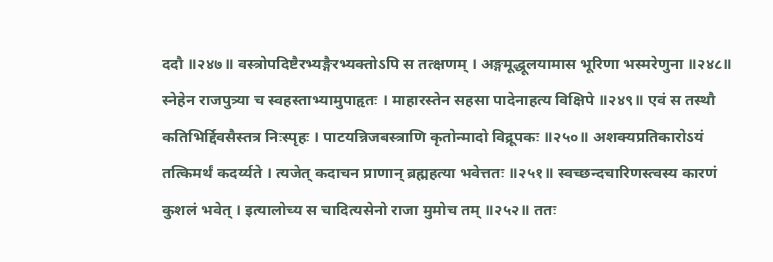ददौ ॥२४७॥ वस्त्रोपदिष्टैरभ्यङ्गैरभ्यक्तोऽपि स तत्क्षणम् । अङ्गमूद्धूलयामास भूरिणा भस्मरेणुना ॥२४८॥ स्नेहेन राजपुत्र्या च स्वहस्ताभ्यामुपाहृतः । माहारस्तेन सहसा पादेनाहत्य विक्षिपे ॥२४९॥ एवं स तस्थौ कतिभिर्द्दिवसैस्तत्र निःस्पृहः । पाटयन्निजबस्त्राणि कृतोन्मादो विद्रूपकः ॥२५०॥ अशक्यप्रतिकारोऽयं तत्किमर्थं कदर्य्यते । त्यजेत् कदाचन प्राणान् ब्रह्महत्या भवेत्ततः ॥२५१॥ स्वच्छन्दचारिणस्त्वस्य कारणं कुशलं भवेत् । इत्यालोच्य स चादित्यसेनो राजा मुमोच तम् ॥२५२॥ ततः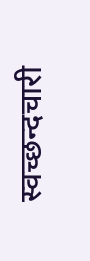स्वच्छन्दचारी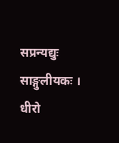सप्रन्यद्युः साङ्गुलीयकः । धीरो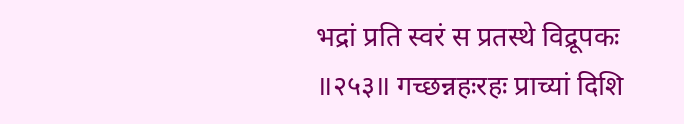भद्रां प्रति स्वरं स प्रतस्थे विद्रूपकः ॥२५३॥ गच्छन्नहःरहः प्राच्यां दिशि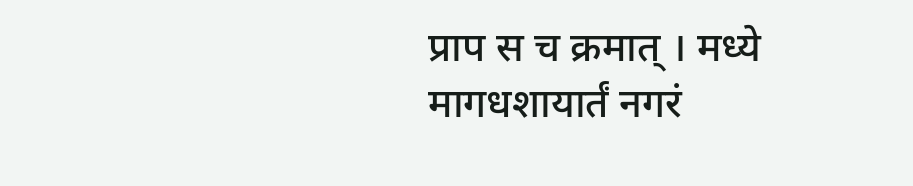प्राप स च क्रमात् । मध्ये मागधशायार्तं नगरं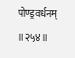पोण्ड्रवर्धनम् ॥२५४॥